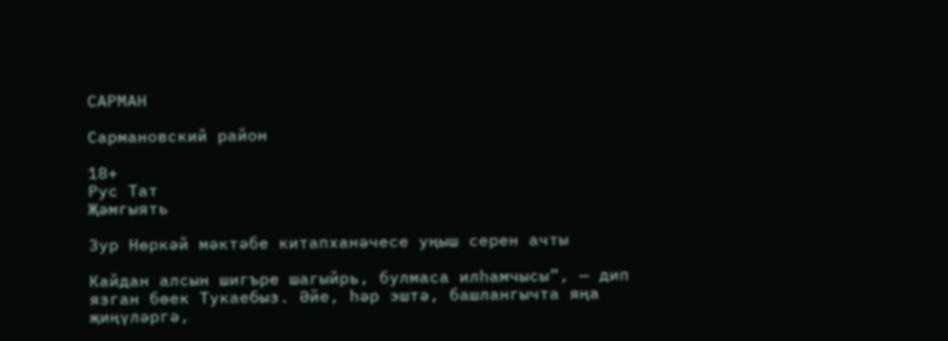САРМАН

Сармановский район

18+
Рус Тат
Җәмгыять

Зур Нөркәй мәктәбе китапханәчесе уңыш серен ачты

Кайдан алсын шигъре шагыйрь, булмаса илһамчысы”, — дип язган бөек Тукаебыз. Әйе, һәр эштә, башлангычта яңа җиңүләргә,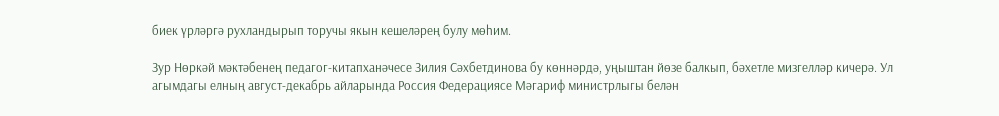биек үрләргә рухландырып торучы якын кешеләрең булу мөһим.

Зур Нөркәй мәктәбенең педагог-китапханәчесе Зилия Сәхбетдинова бу көннәрдә, уңыштан йөзе балкып, бәхетле мизгелләр кичерә. Ул агымдагы елның август-декабрь айларында Россия Федерациясе Мәгариф министрлыгы белән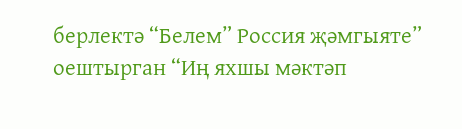берлектә “Белем” Россия җәмгыяте” оештырган “Иң яхшы мәктәп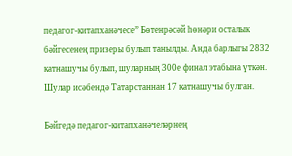педагог-китапханәчесе” Бөтенрәсәй һөнәри осталык бәйгесенең призеры булып танылды. Анда барлыгы 2832 катнашучы булып, шуларның 300е финал этабына үткән. Шулар исәбендә Татарстаннан 17 катнашучы булган.

Бәйгедә педагог-китапханәчеләрнең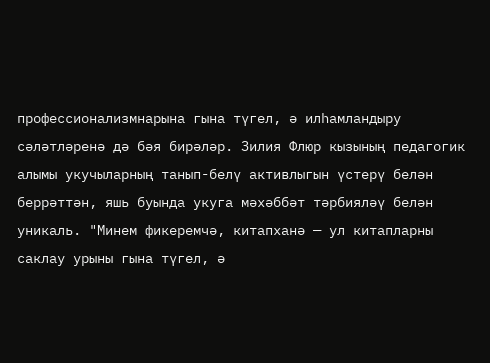профессионализмнарына гына түгел, ә илһамландыру сәләтләренә дә бәя бирәләр. Зилия Флюр кызының педагогик алымы укучыларның танып-белү активлыгын үстерү белән беррәттән, яшь буында укуга мәхәббәт тәрбияләү белән уникаль. "Минем фикеремчә, китапханә — ул китапларны саклау урыны гына түгел, ә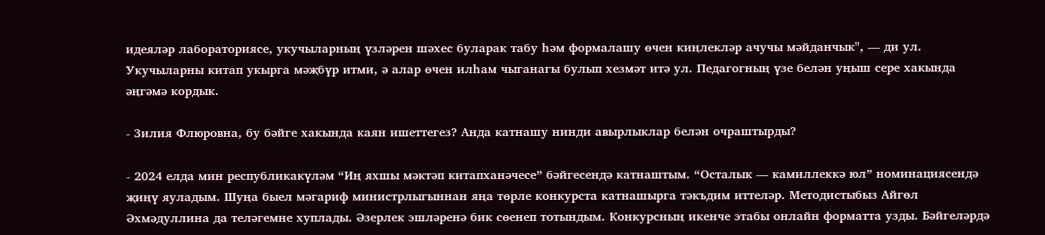идеяләр лабораториясе, укучыларның үзләрен шәхес буларак табу һәм формалашу өчен киңлекләр ачучы мәйданчык", — ди ул. Укучыларны китап укырга мәҗбүр итми, ә алар өчен илһам чыганагы булып хезмәт итә ул. Педагогның үзе белән уңыш сере хакында әңгәмә кордык.

- Зилия Флюровна, бу бәйге хакында каян ишеттегез? Анда катнашу нинди авырлыклар белән очраштырды?

- 2024 елда мин республикакүләм “Иң яхшы мәктәп китапханәчесе” бәйгесендә катнаштым. “Осталык — камиллеккә юл” номинациясендә җиңү яуладым. Шуңа быел мәгариф министрлыгыннан яңа төрле конкурста катнашырга тәкъдим иттеләр. Методистыбыз Айгөл Әхмәдуллина да теләгемне хуплады. Әзерлек эшләренә бик сөенеп тотындым. Конкурсның икенче этабы онлайн форматта узды. Бәйгеләрдә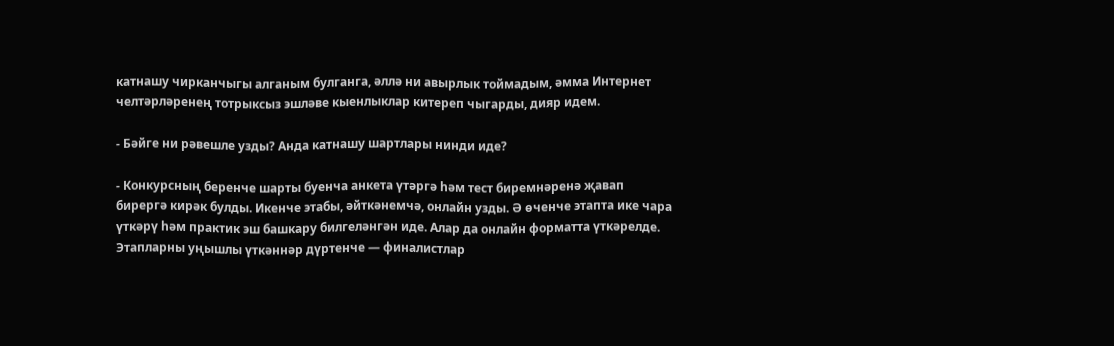катнашу чирканчыгы алганым булганга, әллә ни авырлык тоймадым, әмма Интернет челтәрләренең тотрыксыз эшләве кыенлыклар китереп чыгарды, дияр идем.

- Бәйге ни рәвешле узды? Анда катнашу шартлары нинди иде?

- Конкурсның беренче шарты буенча анкета үтәргә һәм тест биремнәренә җавап бирергә кирәк булды. Икенче этабы, әйткәнемчә, онлайн узды. Ә өченче этапта ике чара үткәрү һәм практик эш башкару билгеләнгән иде. Алар да онлайн форматта үткәрелде. Этапларны уңышлы үткәннәр дүртенче — финалистлар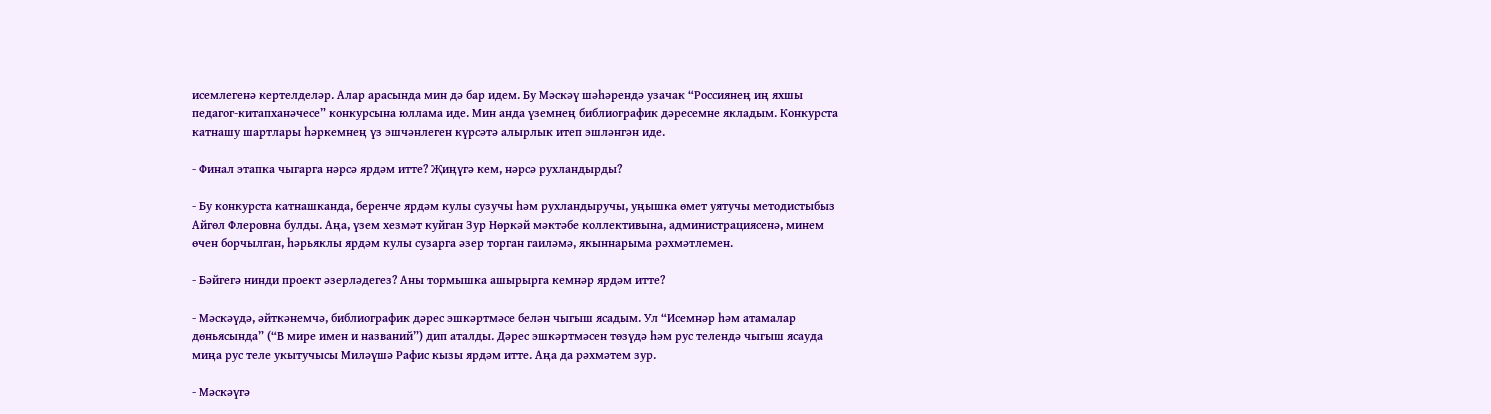исемлегенә кертелделәр. Алар арасында мин дә бар идем. Бу Мәскәү шәһәрендә узачак “Россиянең иң яхшы педагог-китапханәчесе” конкурсына юллама иде. Мин анда үземнең библиографик дәресемне якладым. Конкурста катнашу шартлары һәркемнең үз эшчәнлеген күрсәтә алырлык итеп эшләнгән иде.

- Финал этапка чыгарга нәрсә ярдәм итте? Җиңүгә кем, нәрсә рухландырды?

- Бу конкурста катнашканда, беренче ярдәм кулы сузучы һәм рухландыручы, уңышка өмет уятучы методистыбыз Айгөл Флеровна булды. Аңа, үзем хезмәт куйган Зур Нөркәй мәктәбе коллективына, администрациясенә, минем өчен борчылган, һәрьяклы ярдәм кулы сузарга әзер торган гаиләмә, якыннарыма рәхмәтлемен.

- Бәйгегә нинди проект әзерләдегез? Аны тормышка ашырырга кемнәр ярдәм итте?

- Мәскәүдә, әйткәнемчә, библиографик дәрес эшкәртмәсе белән чыгыш ясадым. Ул “Исемнәр һәм атамалар дөньясында” (“В мире имен и названий”) дип аталды. Дәрес эшкәртмәсен төзүдә һәм рус телендә чыгыш ясауда миңа рус теле укытучысы Миләүшә Рафис кызы ярдәм итте. Аңа да рәхмәтем зур.

- Мәскәүгә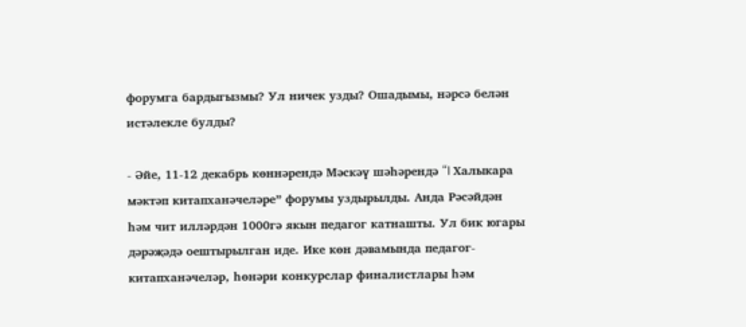форумга бардыгызмы? Ул ничек узды? Ошадымы, нәрсә белән истәлекле булды?

- Әйе, 11-12 декабрь көннәрендә Мәскәү шәһәрендә “I Халыкара мәктәп китапханәчеләре” форумы уздырылды. Анда Рәсәйдән һәм чит илләрдән 1000гә якын педагог катнашты. Ул бик югары дәрәҗәдә оештырылган иде. Ике көн дәвамында педагог-китапханәчеләр, һөнәри конкурслар финалистлары һәм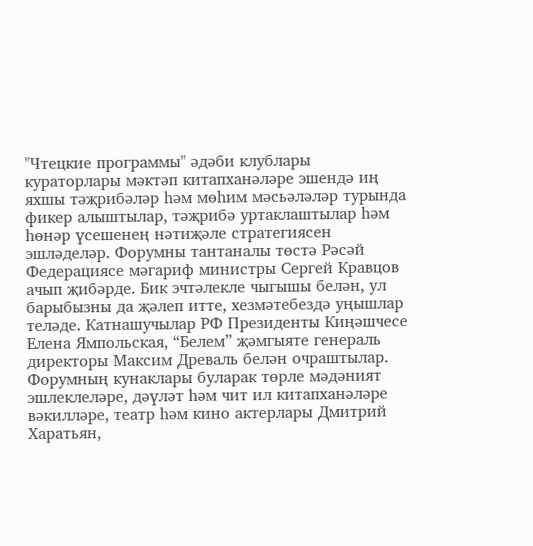"Чтецкие программы" әдәби клублары кураторлары мәктәп китапханәләре эшендә иң яхшы тәҗрибәләр һәм мөһим мәсьәләләр турында фикер алыштылар, тәҗрибә уртаклаштылар һәм һөнәр үсешенең нәтиҗәле стратегиясен эшләделәр. Форумны тантаналы төстә Рәсәй Федерациясе мәгариф министры Сергей Кравцов ачып җибәрде. Бик эчтәлекле чыгышы белән, ул барыбызны да җәлеп итте, хезмәтебездә уңышлар теләде. Катнашучылар РФ Президенты Киңәшчесе Елена Ямпольская, “Белем” җәмгыяте генераль директоры Максим Древаль белән очраштылар. Форумның кунаклары буларак төрле мәдәният эшлеклеләре, дәүләт һәм чит ил китапханәләре вәкилләре, театр һәм кино актерлары Дмитрий Харатьян,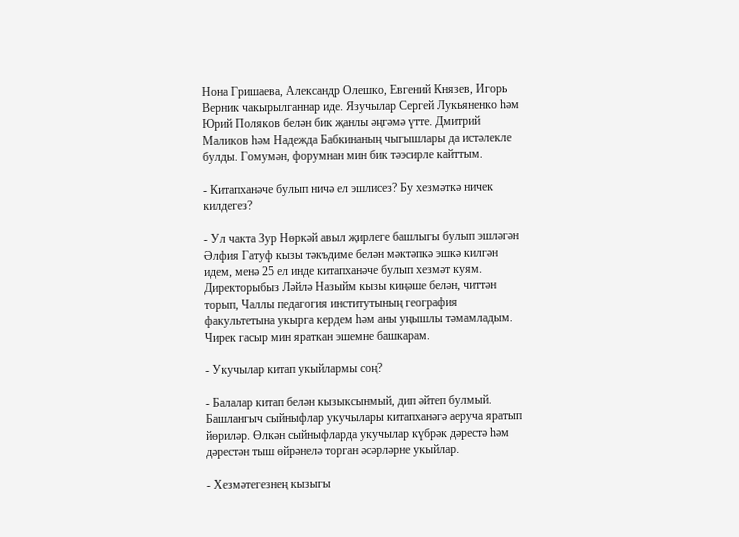Нона Гришаева, Александр Олешко, Евгений Князев, Игорь Верник чакырылганнар иде. Язучылар Сергей Лукьяненко һәм Юрий Поляков белән бик җанлы әңгәмә үтте. Дмитрий Маликов һәм Надежда Бабкинаның чыгышлары да истәлекле булды. Гомумән, форумнан мин бик тәэсирле кайттым.

- Китапханәче булып ничә ел эшлисез? Бу хезмәткә ничек килдегез?

- Ул чакта Зур Нөркәй авыл җирлеге башлыгы булып эшләгән Әлфия Гатуф кызы тәкъдиме белән мәктәпкә эшкә килгән идем, менә 25 ел инде китапханәче булып хезмәт куям. Директорыбыз Ләйлә Назыйм кызы киңәше белән, читтән торып, Чаллы педагогия институтының география факультетына укырга кердем һәм аны уңышлы тәмамладым. Чирек гасыр мин яраткан эшемне башкарам.

- Укучылар китап укыйлармы соң?

- Балалар китап белән кызыксынмый, дип әйтеп булмый. Башлангыч сыйныфлар укучылары китапханәгә аеруча яратып йөриләр. Өлкән сыйныфларда укучылар күбрәк дәрестә һәм дәрестән тыш өйрәнелә торган әсәрләрне укыйлар.

- Хезмәтегезнең кызыгы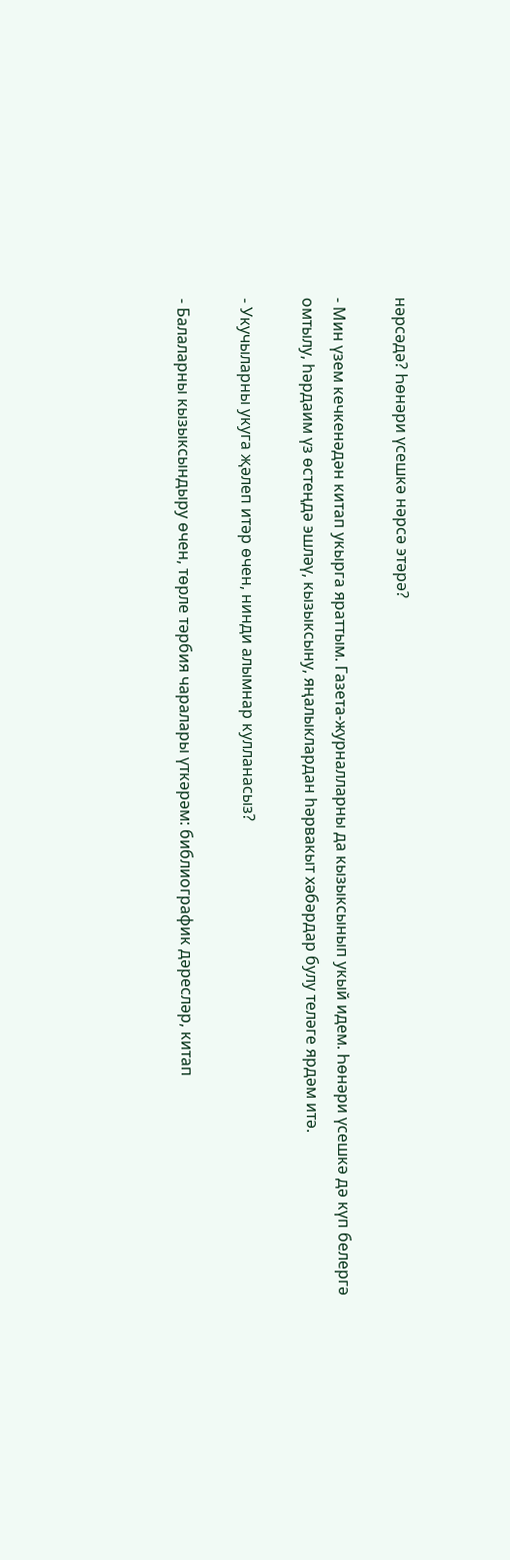нәрсәдә? Һөнәри үсешкә нәрсә этәрә?

- Мин үзем кечкенәдән китап укырга яраттым. Газета-журналларны да кызыксынып укый идем. Һөнәри үсешкә дә күп белергә омтылу, һәрдаим үз өстеңдә эшләү, кызыксыну, яңалыклардан һәрвакыт хәбәрдар булу теләге ярдәм итә.

- Укучыларны укуга җәлеп итәр өчен, нинди алымнар кулланасыз?

- Балаларны кызыксындыру өчен, төрле тәрбия чаралары үткәрәм: библиографик дәресләр, китап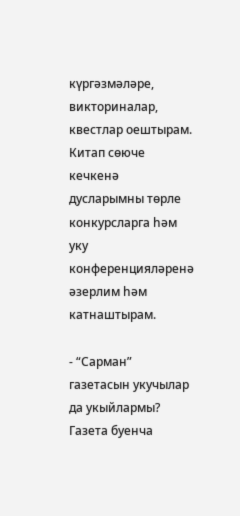күргәзмәләре, викториналар, квестлар оештырам. Китап сөюче кечкенә дусларымны төрле конкурсларга һәм уку конференцияләренә әзерлим һәм катнаштырам.

- “Сарман” газетасын укучылар да укыйлармы? Газета буенча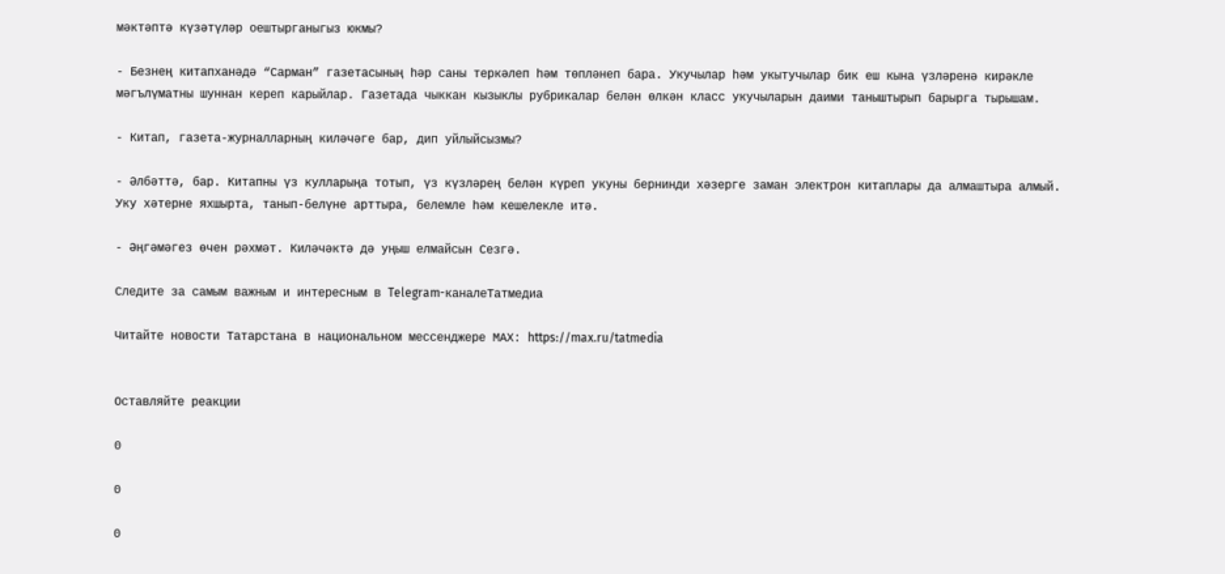мәктәптә күзәтүләр оештырганыгыз юкмы?

- Безнең китапханәдә “Сарман” газетасының һәр саны теркәлеп һәм төпләнеп бара. Укучылар һәм укытучылар бик еш кына үзләренә кирәкле мәгълүматны шуннан кереп карыйлар. Газетада чыккан кызыклы рубрикалар белән өлкән класс укучыларын даими таныштырып барырга тырышам.

- Китап, газета-журналларның киләчәге бар, дип уйлыйсызмы?

- Әлбәттә, бар. Китапны үз кулларыңа тотып, үз күзләрең белән күреп укуны бернинди хәзерге заман электрон китаплары да алмаштыра алмый. Уку хәтерне яхшырта, танып-белүне арттыра, белемле һәм кешелекле итә.

- Әңгәмәгез өчен рәхмәт. Киләчәктә дә уңыш елмайсын Сезгә.

Следите за самым важным и интересным в Telegram-каналеТатмедиа

Читайте новости Татарстана в национальном мессенджере MАХ: https://max.ru/tatmedia


Оставляйте реакции

0

0

0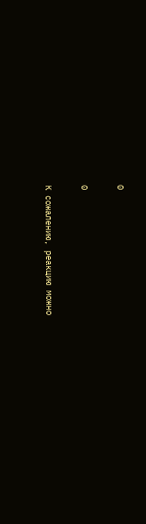0

0

К сожалению, реакцию можно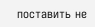поставить не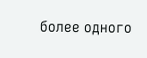более одного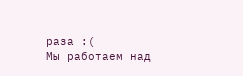раза :(
Мы работаем над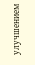улучшением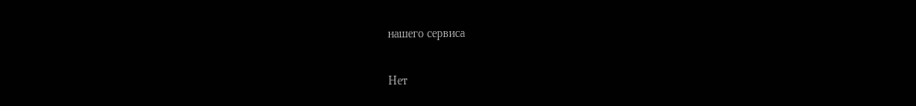нашего сервиса

Нет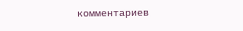комментариев